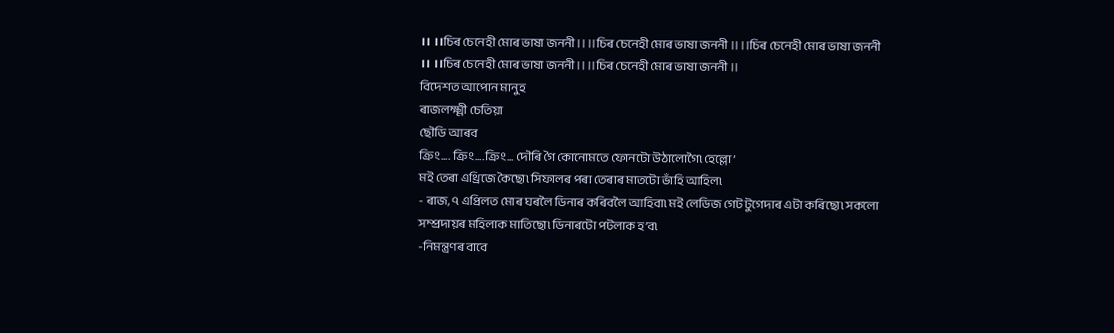।। ।।চিৰ চেনেহী মোৰ ভাষা জননী ।। ।।চিৰ চেনেহী মোৰ ভাষা জননী ।। ।।চিৰ চেনেহী মোৰ ভাষা জননী ।। ।।চিৰ চেনেহী মোৰ ভাষা জননী ।। ।।চিৰ চেনেহী মোৰ ভাষা জননী ।।
বিদেশত আপোন মানুহ
ৰাজলক্ষ্মী চেতিয়া
ছৌডি আৰব
ক্ৰিং.... ক্ৰিং....ক্ৰিং... দৌৰি গৈ কোনোমতে ফোনটো উঠালোগৈ৷ হেল্লো’
মই তেৰা এথ্ৰিজে কৈছো৷ সিফালৰ পৰা তেৰাৰ মাতটো ভাঁহি আহিল৷
- ৰাজ, ৭ এপ্ৰিলত মোৰ ঘৰলৈ ডিনাৰ কৰিবলৈ আহিবা৷ মই লেডিজ গেট টুগেদাৰ এটা কৰিছো৷ সকলো সম্প্ৰদায়ৰ মহিলাক মাতিছো৷ ডিনাৰটো পটলাক হ’ব৷
-নিমন্ত্ৰণৰ বাবে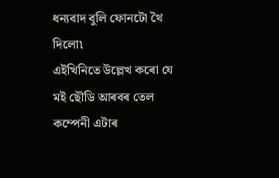ধন্যবাদ বুলি ফোনটো থৈ দিলো৷
এইখিনিতে উল্লেখ কৰো যে মই ছৌডি আৰবৰ তেল কম্পেনী এটাৰ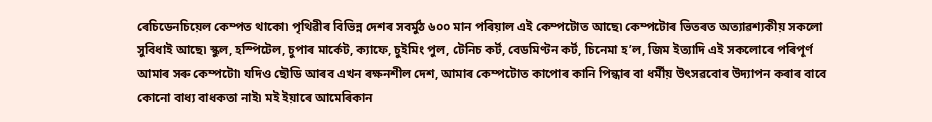ৰেচিডেনচিয়েল কেম্পত থাকো৷ পৃথিৱীৰ বিভিন্ন দেশৰ সবৰ্মুঠ ৬০০ মান পৰিয়াল এই কেম্পটোত আছে৷ কেম্পটোৰ ভিতৰত অত্যাৱশ্যকীয় সকলো সুবিধাই আছে৷ স্কুল, হস্পিটেল, চুপাৰ মাৰ্কেট, ক্যাফে, চুইমিং পুল, টেনিচ কৰ্ট, বেডমিণ্টন কৰ্ট, চিনেমা হ’ল, জিম ইত্যাদি এই সকলোৰে পৰিপূৰ্ণ আমাৰ সৰু কেম্পটো৷ যদিও ছৌডি আৰব এখন ৰক্ষনশীল দেশ, আমাৰ কেম্পটোত কাপোৰ কানি পিন্ধাৰ বা ধৰ্মীয় উৎসৱবোৰ উদ্যাপন কৰাৰ বাবে কোনো বাধ্য বাধকতা নাই৷ মই ইয়াৰে আমেৰিকান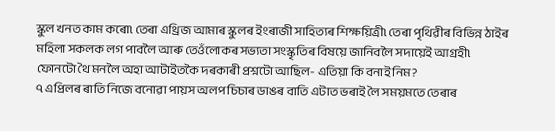স্কুল খনত কাম কৰো৷ তেৰা এথ্ৰিজ আমাৰ স্কুলৰ ইংৰাজী সাহিত্যৰ শিক্ষয়িত্ৰী৷ তেৰা পৃথিৱীৰ বিভিন্ন ঠাইৰ মহিলা সকলক লগ পাবলৈ আৰু তেওঁলোকৰ সভ্যতা সংস্কৃতিৰ বিষয়ে জানিবলৈ সদায়েই আগ্ৰহী৷
ফোনটো থৈ মনলৈ অহা আটাইতকৈ দৰকাৰী প্ৰশ্নটো আছিল- এতিয়া কি বনাই নিম?
৭ এপ্ৰিলৰ ৰাতি নিজে বনোৱা পায়স অলপ চিচাৰ ডাঙৰ বাতি এটাত ভৰাই লৈ সময়মতে তেৰাৰ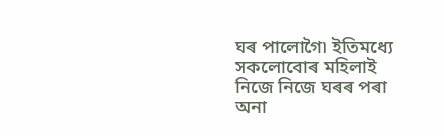ঘৰ পালোগৈ৷ ইতিমধ্যে সকলোবোৰ মহিলাই নিজে নিজে ঘৰৰ পৰা অনা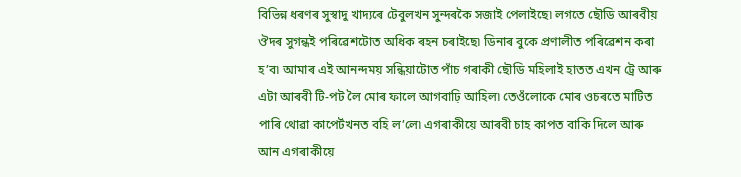বিভিন্ন ধৰণৰ সুস্বাদু খাদ্যৰে টেবুলখন সুন্দৰকৈ সজাই পেলাইছে৷ লগতে ছৌডি আৰবীয় ঔদৰ সুগন্ধই পৰিৱেশটোত অধিক ৰহন চৰাইছে৷ ডিনাৰ বুকে প্ৰণালীত পৰিৱেশন কৰা হ’ব৷ আমাৰ এই আনন্দময় সন্ধিয়াটোত পাঁচ গৰাকী ছৌডি মহিলাই হাতত এখন ট্ৰে আৰু এটা আৰবী টি-পট লৈ মোৰ ফালে আগবাঢ়ি আহিল৷ তেওঁলোকে মোৰ ওচৰতে মাটিত পাৰি থোৱা কাপেৰ্টখনত বহি ল’লে৷ এগৰাকীয়ে আৰবী চাহ কাপত বাকি দিলে আৰু আন এগৰাকীয়ে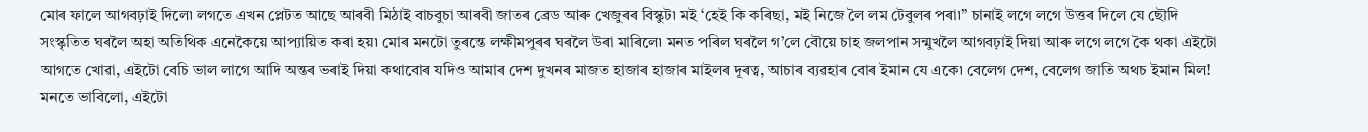মোৰ ফালে আগবঢ়াই দিলে৷ লগতে এখন প্লেটত আছে আৰবী মিঠাই বাচবুচা আৰবী জাতৰ ব্ৰেড আৰু খেজুৰৰ বিস্কুট৷ মই ‘হেই কি কৰিছা, মই নিজে লৈ লম টেবুলৰ পৰা৷” চানাই লগে লগে উত্তৰ দিলে যে ছৌদি সংস্কৃতিত ঘৰলৈ অহা অতিথিক এনেকৈয়ে আপ্যায়িত কৰা হয়৷ মোৰ মনটো তুৰন্তে লক্ষীমপুৰৰ ঘৰলৈ উৰা মাৰিলে৷ মনত পৰিল ঘৰলৈ গ’লে বৌয়ে চাহ জলপান সন্মুখলৈ আগবঢ়াই দিয়া আৰু লগে লগে কৈ থকা এইটো আগতে খোৱা, এইটো বেচি ভাল লাগে আদি অন্তৰ ভৰাই দিয়া কথাবোৰ যদিও আমাৰ দেশ দুখনৰ মাজত হাজাৰ হাজাৰ মাইলৰ দূৰত্ব, আচাৰ ব্যৱহাৰ বোৰ ইমান যে একে৷ বেলেগ দেশ, বেলেগ জাতি অথচ ইমান মিল! মনতে ভাবিলো, এইটো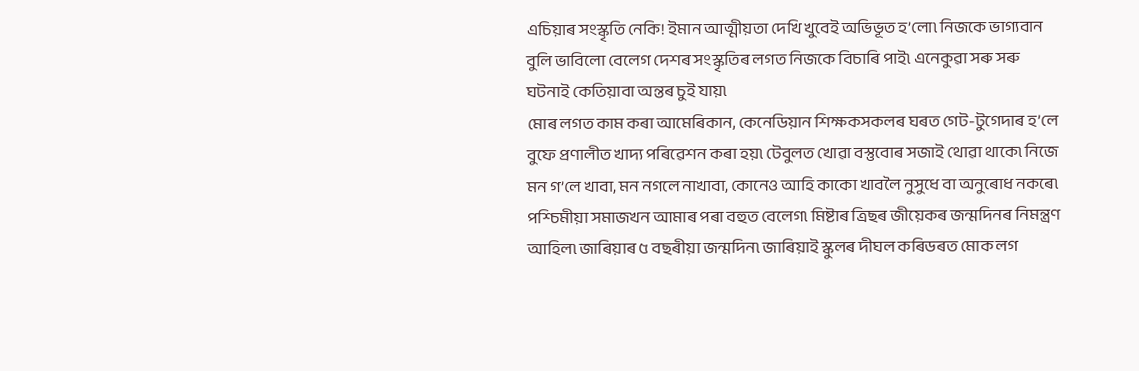এচিয়াৰ সংস্কৃতি নেকি! ইমান আত্মীয়তা দেখি খুবেই অভিভূত হ’লো৷ নিজকে ভাগ্যবান বুলি ভাবিলো বেলেগ দেশৰ সংস্কৃতিৰ লগত নিজকে বিচাৰি পাই৷ এনেকুৱা সৰু সৰু ঘটনাই কেতিয়াবা অন্তৰ চুই যায়৷
মোৰ লগত কাম কৰা আমেৰিকান, কেনেডিয়ান শিক্ষকসকলৰ ঘৰত গেট-টুগেদাৰ হ’লে বুফে প্ৰণালীত খাদ্য পৰিৱেশন কৰা হয়৷ টেবুলত খোৱা বস্তুবোৰ সজাই থোৱা থাকে৷ নিজে মন গ’লে খাবা, মন নগলে নাখাবা, কোনেও আহি কাকো খাবলৈ নুসুধে বা অনুৰোধ নকৰে৷ পশ্চিমীয়া সমাজখন আমাৰ পৰা বহুত বেলেগ৷ মিষ্টাৰ ত্ৰিছৰ জীয়েকৰ জন্মদিনৰ নিমন্ত্ৰণ আহিল৷ জাৰিয়াৰ ৫ বছৰীয়া জন্মদিন৷ জাৰিয়াই স্কুলৰ দীঘল কৰিডৰত মোক লগ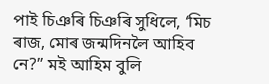পাই চিঞৰি চিঞৰি সুধিলে, ‘মিচ ৰাজ, মোৰ জন্মদিনলৈ আহিব নে?” মই আহিম বুলি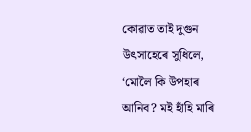কোৱাত তাই দুগুন উৎসাহেৰে সুধিলে, ‘মোলৈ কি উপহাৰ আনিব? মই হাঁহি মাৰি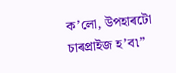ক’লো, উপহাৰটো চাৰপ্ৰাইজ হ’ব৷”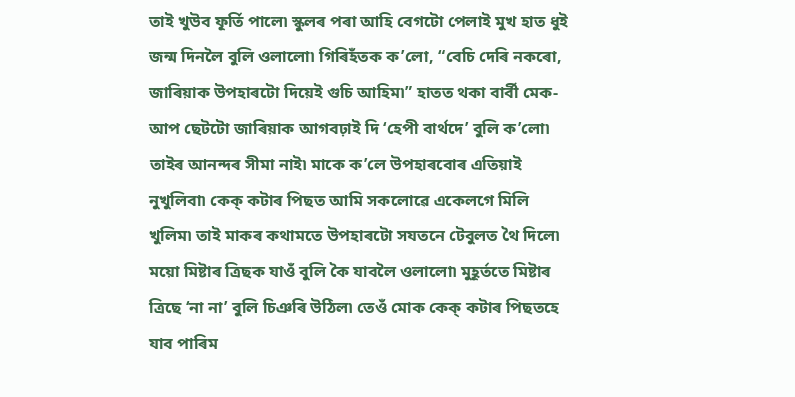তাই খুউব ফূৰ্তি পালে৷ স্কুলৰ পৰা আহি বেগটো পেলাই মুখ হাত ধুই জন্ম দিনলৈ বুলি ওলালো৷ গিৰিহঁতক ক’লো, “বেচি দেৰি নকৰো, জাৰিয়াক উপহাৰটো দিয়েই গুচি আহিম৷” হাতত থকা বাৰ্বী মেক-আপ ছেটটো জাৰিয়াক আগবঢ়াই দি ‘হেপী বাৰ্থদে’ বুলি ক’লো৷ তাইৰ আনন্দৰ সীমা নাই৷ মাকে ক’লে উপহাৰবোৰ এতিয়াই নুখুলিবা৷ কেক্ কটাৰ পিছত আমি সকলোৱে একেলগে মিলি খুলিম৷ তাই মাকৰ কথামতে উপহাৰটো সযতনে টেবুলত থৈ দিলে৷ ময়ো মিষ্টাৰ ত্ৰিছক যাওঁ বুলি কৈ যাবলৈ ওলালো৷ মুহূৰ্ততে মিষ্টাৰ ত্ৰিছে ‘না না’ বুলি চিঞৰি উঠিল৷ তেওঁ মোক কেক্ কটাৰ পিছতহে যাব পাৰিম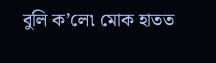বুলি ক’লে৷ মোক হাতত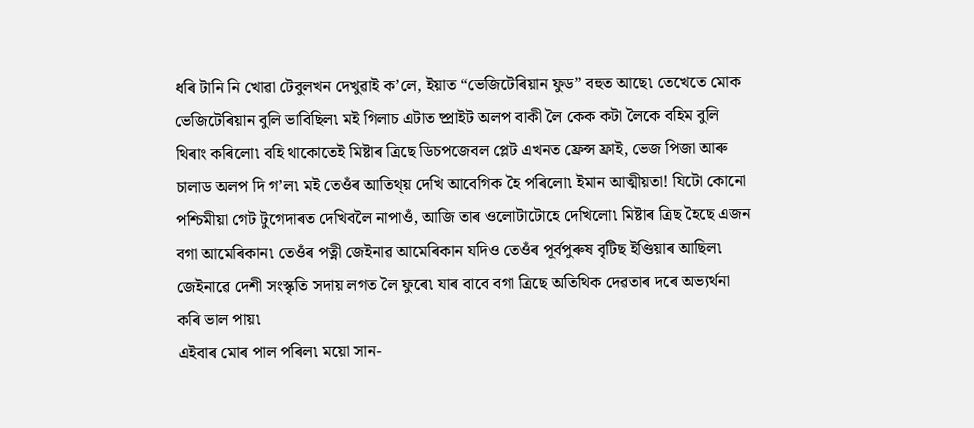ধৰি টানি নি খোৱা টেবুলখন দেখুৱাই ক’লে, ইয়াত “ভেজিটেৰিয়ান ফুড” বহুত আছে৷ তেখেতে মোক ভেজিটেৰিয়ান বুলি ভাবিছিল৷ মই গিলাচ এটাত ষ্প্ৰাইট অলপ বাকী লৈ কেক কটা লৈকে বহিম বুলি থিৰাং কৰিলো৷ বহি থাকোতেই মিষ্টাৰ ত্ৰিছে ডিচপজেবল প্লেট এখনত ফ্ৰেন্স ফ্ৰাই, ভেজ পিজা আৰু চালাড অলপ দি গ’ল৷ মই তেওঁৰ আতিথ্য় দেখি আবেগিক হৈ পৰিলো৷ ইমান আত্মীয়তা! যিটো কোনো পশ্চিমীয়া গেট টুগেদাৰত দেখিবলৈ নাপাওঁ, আজি তাৰ ওলোটাটোহে দেখিলো৷ মিষ্টাৰ ত্ৰিছ হৈছে এজন বগা আমেৰিকান৷ তেওঁৰ পত্নী জেইনাৱ আমেৰিকান যদিও তেওঁৰ পূৰ্বপুৰুষ বৃটিছ ইণ্ডিয়াৰ আছিল৷ জেইনাৱে দেশী সংস্কৃতি সদায় লগত লৈ ফুৰে৷ যাৰ বাবে বগা ত্ৰিছে অতিথিক দেৱতাৰ দৰে অভ্যৰ্থনা কৰি ভাল পায়৷
এইবাৰ মোৰ পাল পৰিল৷ ময়ো সান-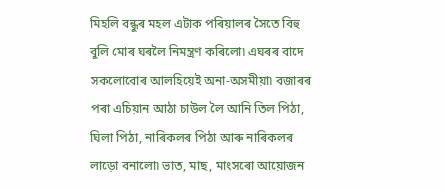মিহলি বন্ধুৰ মহল এটাক পৰিয়ালৰ সৈতে বিহু বুলি মোৰ ঘৰলৈ নিমন্ত্ৰণ কৰিলো৷ এঘৰৰ বাদে সকলোবোৰ আলহিয়েই অনা-অসমীয়া৷ বজাৰৰ পৰা এচিয়ান আঠা চাউল লৈ আনি তিল পিঠা, ঘিলা পিঠা, নাৰিকলৰ পিঠা আৰু নাৰিকলৰ লাড়ো বনালো৷ ভাত, মাছ, মাংসৰো আয়োজন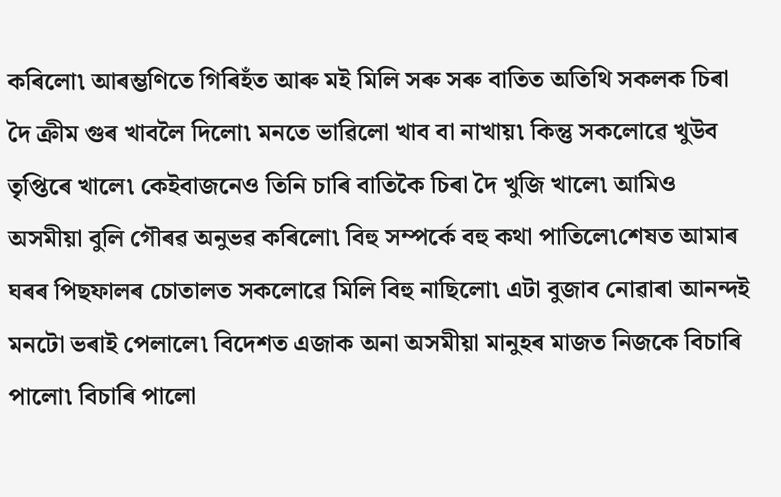কৰিলো৷ আৰম্ভণিতে গিৰিহঁত আৰু মই মিলি সৰু সৰু বাতিত অতিথি সকলক চিৰা দৈ ক্ৰীম গুৰ খাবলৈ দিলো৷ মনতে ভাৱিলো খাব বা নাখায়৷ কিন্তু সকলোৱে খুউব তৃপ্তিৰে খালে৷ কেইবাজনেও তিনি চাৰি বাতিকৈ চিৰা দৈ খুজি খালে৷ আমিও অসমীয়া বুলি গৌৰৱ অনুভৱ কৰিলো৷ বিহু সম্পৰ্কে বহু কথা পাতিলে৷শেষত আমাৰ ঘৰৰ পিছফালৰ চোতালত সকলোৱে মিলি বিহু নাছিলো৷ এটা বুজাব নোৱাৰা আনন্দই মনটো ভৰাই পেলালে৷ বিদেশত এজাক অনা অসমীয়া মানুহৰ মাজত নিজকে বিচাৰি পালো৷ বিচাৰি পালো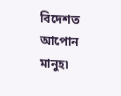বিদেশত আপোন মানুহ৷